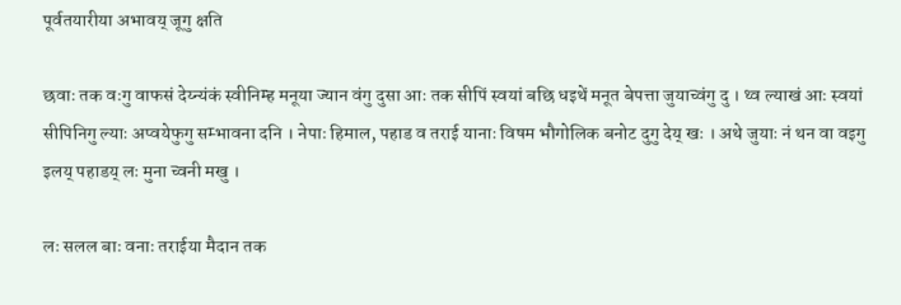पूर्वतयारीया अभावय् जूगु क्षति

छवाः तक वःगु वाफसं देय्न्यंकं स्वीनिम्ह मनूया ज्यान वंगु दुसा आः तक सीपिं स्वयां बछि धइथें मनूत बेपत्ता जुयाच्वंगु दु । थ्व ल्याखं आः स्वयां सीपिनिगु ल्याः अप्वयेफुगु सम्भावना दनि । नेपाः हिमाल, पहाड व तराई यानाः विषम भौगोलिक बनोट दुगु देय् खः । अथे जुयाः नं थन वा वइगु इलय् पहाडय् लः मुना च्वनी मखु ।

लः सलल बाः वनाः तराईया मैदान तक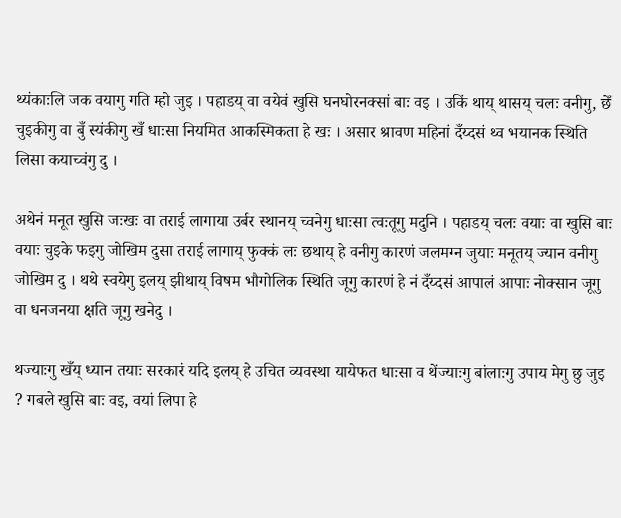थ्यंकाःलि जक वयागु गति म्हो जुइ । पहाडय् वा वयेवं खुसि घनघोरनक्सां बाः वइ । उकिं थाय् थासय् चलः वनीगु, छेँ चुइकीगु वा बुँ स्यंकीगु खँ धाःसा नियमित आकस्मिकता हे खः । असार श्रावण महिनां दँय्दसं थ्व भयानक स्थिति लिसा कयाच्वंगु दु ।

अथेनं मनूत खुसि जःखः वा तराई लागाया उर्बर स्थानय् च्वनेगु धाःसा त्वःतूगु मदुनि । पहाडय् चलः वयाः वा खुसि बाः वयाः चुइके फइगु जोखिम दुसा तराई लागाय् फुक्कं लः छथाय् हे वनीगु कारणं जलमग्न जुयाः मनूतय् ज्यान वनीगु जोखिम दु । थथे स्वयेगु इलय् झीथाय् विषम भौगोलिक स्थिति जूगु कारणं हे नं दँय्दसं आपालं आपाः नोक्सान जूगु वा धनजनया क्षति जूगु खनेदु ।

थज्याःगु खँय् ध्यान तयाः सरकारं यदि इलय् हे उचित व्यवस्था यायेफत धाःसा व थेंज्याःगु बांलाःगु उपाय मेगु छु जुइ ? गबले खुसि बाः वइ, वयां लिपा हे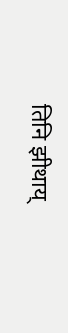तिनि झीथाय्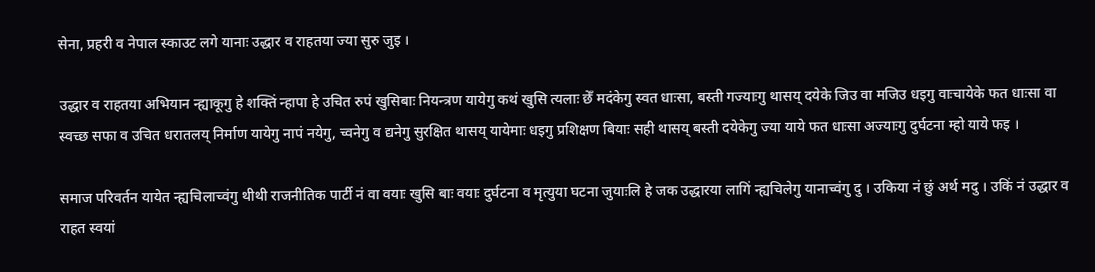सेना, प्रहरी व नेपाल स्काउट लगे यानाः उद्धार व राहतया ज्या सुरु जुइ ।

उद्धार व राहतया अभियान न्ह्याकूगु हे शक्तिं न्हापा हे उचित रुपं खुसिबाः नियन्त्रण यायेगु कथं खुसि त्यलाः छेँ मदंकेगु स्वत धाःसा, बस्ती गज्याःगु थासय् दयेके जिउ वा मजिउ धइगु वाःचायेके फत धाःसा वा स्वच्छ सफा व उचित धरातलय् निर्माण यायेगु नापं नयेगु, च्वनेगु व द्यनेगु सुरक्षित थासय् यायेमाः धइगु प्रशिक्षण बियाः सही थासय् बस्ती दयेकेगु ज्या याये फत धाःसा अज्याःगु दुर्घटना म्हो याये फइ ।

समाज परिवर्तन यायेत न्ह्यचिलाच्वंगु थीथी राजनीतिक पार्टी नं वा वयाः खुसि बाः वयाः दुर्घटना व मृत्युया घटना जुयाःलि हे जक उद्धारया लागिं न्ह्यचिलेगु यानाच्वंगु दु । उकिया नं छुं अर्थ मदु । उकिं नं उद्धार व राहत स्वयां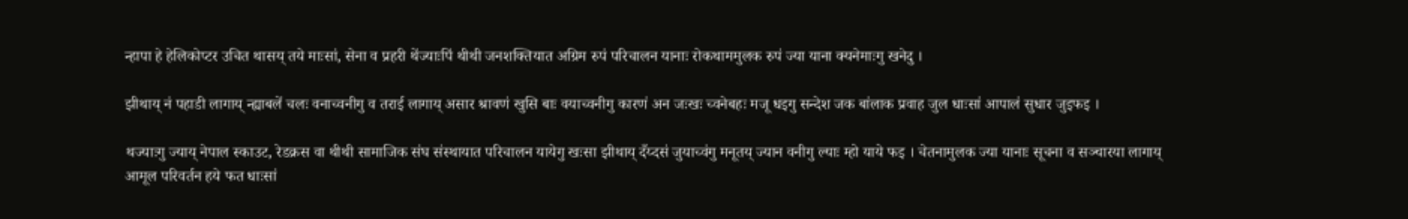न्हापा हे हेलिकोप्टर उचित थासय् तये माःसां, सेना व प्रहरी थेंज्याःपिं थीथी जनशक्तियात अग्रिम रुपं परिचालन यानाः रोकथाममुलक रुपं ज्या याना क्यनेमाःगु खनेदु ।

झीथाय् नं पहाडी लागाय् न्ह्याबलें चलः वनाच्वनीगु व तराई लागाय् असार श्रावणं खुसि बाः वयाच्वनीगु कारणं अन जःखः च्वनेबहः मजू धइगु सन्देश जक बांलाक प्रवाह जुल धाःसां आपालं सुधार जुइफइ ।

थज्याःगु ज्याय् नेपाल स्काउट, रेडक्रस वा थीथी सामाजिक संघ संस्थायात परिचालन यायेगु खःसा झीथाय् दँय्दसं जुयाच्वंगु मनूतय् ज्यान वनीगु ल्याः म्हो याये फइ । चेतनामुलक ज्या यानाः सूचना व सञ्चारया लागाय् आमूल परिवर्तन हये फत धाःसां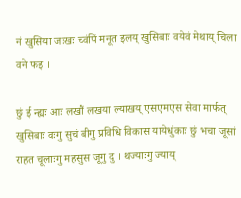नं खुसिया जःखः च्वंपिं मनूत इलय् खुसिबाः वयेवं मेथाय् चिला वने फइ ।

छुं ई न्ह्यः आः लखौं लखया ल्याखय् एसएमएस सेवा मार्फत् खुसिबाः वःगु सुचं बीगु प्रविधि विकास यायेधुंकाः छुं भचा जूसां राहत चूलाःगु महसुस जूगु दु । थज्याःगु ज्याय्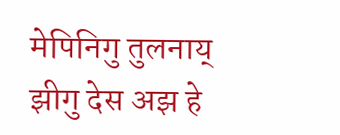मेपिनिगु तुलनाय् झीगु देस अझ हे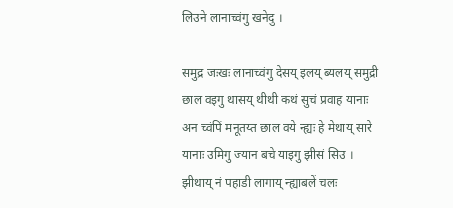लिउने लानाच्वंगु खनेदु ।

समुद्र जःखः लानाच्वंगु देसय् इलय् ब्यलय् समुद्री छाल वइगु थासय् थीथी कथं सुचं प्रवाह यानाः अन च्वंपिं मनूतय्त छाल वये न्ह्यः हे मेथाय् सारे यानाः उमिगु ज्यान बचे याइगु झीसं सिउ । झीथाय् नं पहाडी लागाय् न्ह्याबलें चलः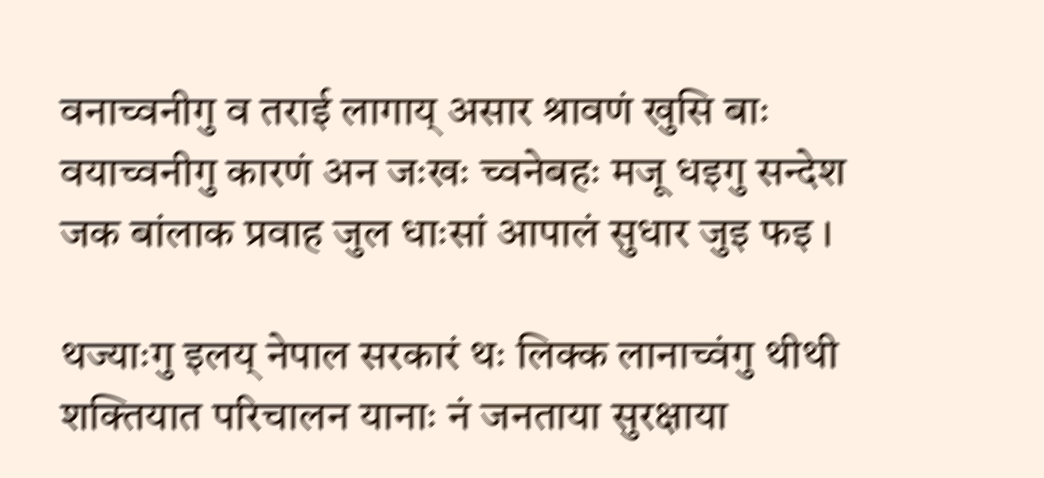वनाच्वनीगु व तराई लागाय् असार श्रावणं खुसि बाः वयाच्वनीगु कारणं अन जःखः च्वनेबहः मजू धइगु सन्देश जक बांलाक प्रवाह जुल धाःसां आपालं सुधार जुइ फइ ।

थज्याःगु इलय् नेपाल सरकारं थः लिक्क लानाच्वंगु थीथी शक्तियात परिचालन यानाः नं जनताया सुरक्षाया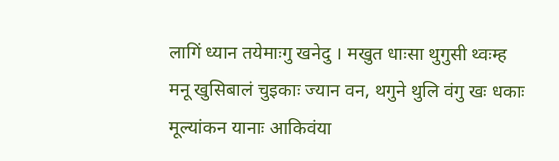लागिं ध्यान तयेमाःगु खनेदु । मखुत धाःसा थुगुसी थ्वःम्ह मनू खुसिबालं चुइकाः ज्यान वन, थगुने थुलि वंगु खः धकाः मूल्यांकन यानाः आकिवंया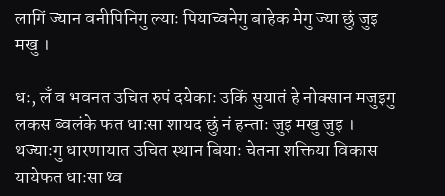लागिं ज्यान वनीपिनिगु ल्याः पियाच्वनेगु बाहेक मेगु ज्या छुं जुइ मखु ।

धः, लँ व भवनत उचित रुपं दयेकाः उकिं सुयातं हे नोक्सान मजुइगु लकस ब्वलंके फत धाःसा शायद छुं नं हन्ताः जुइ मखु जुइ । थज्याःगु धारणायात उचित स्थान बियाः चेतना शक्तिया विकास यायेफत धाःसा थ्व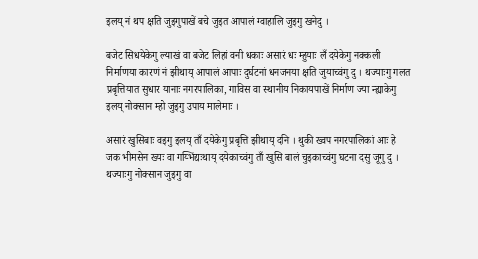इलय् नं थप क्षति जुइगुपाखें बचे जुइत आपालं ग्वाहालि जुइगु खनेदु ।

बजेट सिधयेकेगु ल्याखं वा बजेट लिहां वनी धकाः असारं धः म्हुयाः लँ दयेकेगु नक्कली निर्माणया कारणं नं झीथाय् आपालं आपाः दुर्घटनां धनजनया क्षति जुयाच्वंगु दु । थज्याःगु गलत प्रबृत्तियात सुधार यानाः नगरपालिका, गाविस वा स्थानीय निकायपाखें निर्माण ज्या न्ह्याकेगु इलय् नोक्सान म्हो जुइगु उपाय मालेमाः ।

असारं खुसिबाः वइगु इलय् ताँ दयेकेगु प्रबृत्ति झीथाय् दनि । थुकी ख्वप नगरपालिकां आः हे जक भीमसेन ख्यः वा गय्भिंद्यःथाय् दयेकाच्वंगु ताँ खुसि बालं चुइकाच्वंगु घटना दसु जूगु दु । थज्याःगु नोक्सान जुइगु वा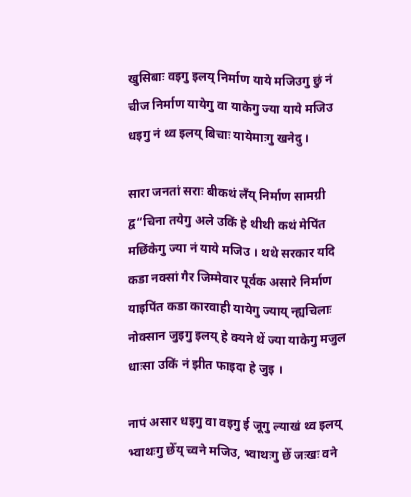खुसिबाः वइगु इलय् निर्माण याये मजिउगु छुं नं चीज निर्माण यायेगु वा याकेगु ज्या याये मजिउ धइगु नं थ्व इलय् बिचाः यायेमाःगु खनेदु ।

सारा जनतां सराः बीकथं लँय् निर्माण सामग्री द्व“चिना तयेगु अले उकिं हे थीथी कथं मेपिंत मछिंकेगु ज्या नं याये मजिउ । थथे सरकार यदि कडा नक्सां गैर जिम्मेवार पूर्वक असारे निर्माण याइपिंत कडा कारवाही यायेगु ज्याय् न्ह्यचिलाः नोक्सान जुइगु इलय् हे क्यने थें ज्या याकेगु मजुल धाःसा उकिं नं झीत फाइदा हे जुइ ।

नापं असार धइगु वा वइगु ई जूगु ल्याखं थ्व इलय् भ्वाथःगु छेँय् च्वने मजिउ, भ्वाथःगु छेँ जःखः वने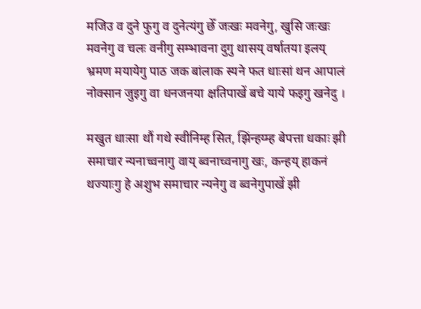मजिउ व दुने फुगु व दुनेत्यंगु छेँ जःखः मवनेगु, खुसि जःखः मवनेगु व चलः वनीगु सम्भावना दुगु थासय् वर्षातया इलय् भ्रमण मयायेगु पाठ जक बांलाक स्यने फत धाःसां थन आपालं नोक्सान जुइगु वा धनजनया क्षतिपाखें बचे याये फइगु खनेदु ।

मखुत धाःसा थौं गथे स्वीनिम्ह सित, झिंन्हय्म्ह बेपत्ता धकाः झी समाचार न्यनाच्वनागु वाय् ब्वनाच्वनागु खः, कन्हय् हाकनं थज्याःगु हे अशुभ समाचार न्यनेगु व ब्वनेगुपाखें झी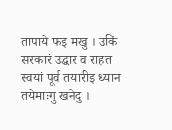तापाये फइ मखु । उकिं सरकारं उद्धार व राहत स्वयां पूर्व तयारीइ ध्यान तयेमाःगु खनेदु ।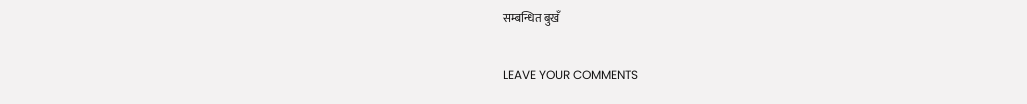सम्बन्धित बुखँ

LEAVE YOUR COMMENTS